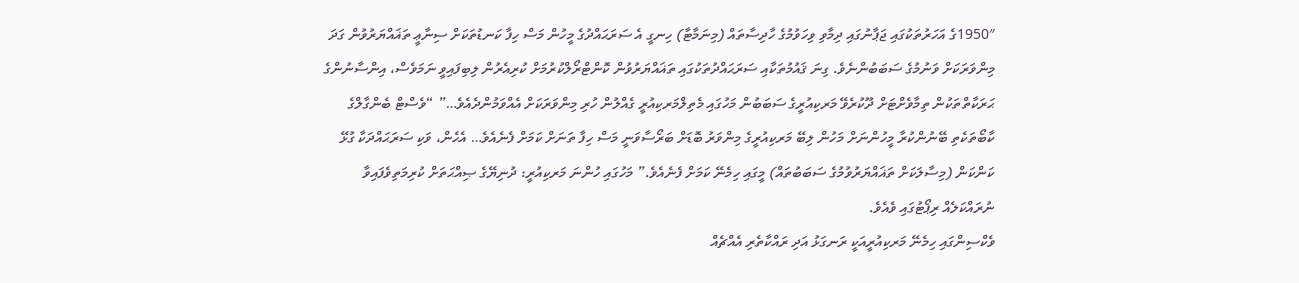1950″ގެ އަހަރުތަކުގައި ޖަޕާނުގައި ދިމާވި ވިހަވުމުގެ ހާދިސާތައް (މިނަމާޓާ) ހިނގީ އެ ސަރަޙައްދުގެ މީހުން މަސް ހިފާ ކަނޑުތަކަށް ސިނާޢީ ތަޣައްޔަރުވުން ގަދަ މިންވަރަކަށް ވަނުމުގެ ސަބަބުންނެވެ. ގިނަ ޤައުމުތަކާއި ސަރަޙައްދުތަކުގައި ތަޣައްޔަރުވުން ކޮންޓްރޯލްކުރުމަށް ކުރިއެރުން ލިބިފައިވީ ނަމަވެސް، އިންސާނުންގެ ޙަރަކާތްތަކުން ތިމާވެށްޓަށް ދޫކުރެވޭ މަރކިއުރީގެ ސަބަބުން މަހުގައި މެތިލްމަރކިއުރީ ގެއްލުން ހުރި މިންވަރަކަށް އެއްވަމުންދެއެވެ…” “ވެސްޓް ބެންގާލްގެ ކާބޯތަކެތި ބޭނުންކުރާ މީހުންނަށް މަހުން ލިބޭ މަރކިއުރީގެ މިންވަރު ބޮޑަށް ބަރޯސާވަނީ މަސް ހިފާ ތަނަށް ކަމަށް ފެނެއެވެ… އެހެން، ވަކި ސަރަޙައްދަކާ ގުޅޭ ކަންކަން (މިސާލަކަށް ތަޣައްޔަރުވުމުގެ ސަބަބުތައް) މީގައި ހިމެނޭ ކަމަށް ފެނެއެވެ.” މަހުގައި ހުންނަ މަރކިއުރީ: ދުނިޔޭގެ ޞިއްޙަތަށް ކުރިމަތިވެފައިވާ ނުރައްކަލެއް ރިޕޯޓުގައި ވެއެވެ.
ވެކްސިންގައި ހިމެނޭ މަރކިއުރީއަކީ ރަނގަޅު އަދި ރައްކާތެރި އެއްޗެއް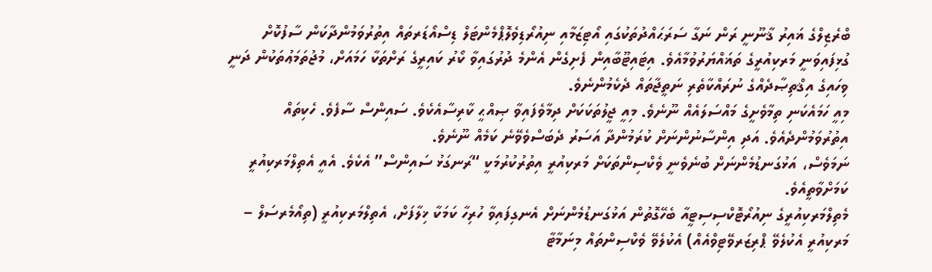ބްރެޒިލްގެ ޣައިރު ޤާނޫނީ ރަން ނަގާ ސަރަޙައްދުތަކުގައި އޯޓިޒަމާއި ނިއުރޯޑިވެލޮޕްމެންޓަލް ޑިސްއޯޑަރތައް އިތުރުވަމުންދާކަން ސާފުކޮށް ގުޅިފައިވަނީ މަރކިއުރީގެ ތަޣައްޔަރުވުމާއެވެ. އިޓައިޓޫބާއިން ފެށިގެން އެންމެ ދުރުގައިވާ ކޯރު ކައިރީގެ ރަށްތަކާ ހަމައަށް، މުޖުތަމަޢުތަކުން ދަނީ ވިހައިގެ އިޤްތިޞާދެއްގެ ނުރައްކާތެރި ނަތީޖާތައް ދެކެމުންނެވެ.
މިއީ ހަމައެކަނި ތިމާވެށީގެ މައްސަލައެއް ނޫނެވެ. މިއީ ޖީލުތަކަކަށް ދިމާވެފައިވާ ޞިއްޙީ ކާރިސާއެކެވެ. ސައިންސް ސާފެވެ. ހެކިތައް އިތުރުވަމުންދެއެވެ. އަދި އިންސާނުންނަށް ކުރަމުންދާ އަސަރު ދެބަސްވެވޭނެ ކަމެއް ނޫނެވެ.
ނަމަވެސް، އަޅުގަނޑުމެންނަށް ބުނެވެނީ ވެކްސިންތަކަށް މަރކިއުރީ އިތުރުކުރުމަކީ “ރަނގަޅު ސައިންސް” އެކެވެ. އެއީ އެތިލްމަރކިއުރީ ކަމަށްވާތީއެވެ.
މެތިލްމަރކިއުރީގެ ނިއުރޯޓޮކްސިސިޓީއާ ބެހޭގޮތުން އަޅުގަނޑުމެންނަށް އެނގިފައިވާ ހުރިހާ ކަމަކާ ޚިލާފަށް، އެތިލްމަރކިއުރީ (ތިއޯމެރސަލް – މަރކިއުރީ އެކުލެވޭ ޕްރިޒަރވޭޓިވްއެއް) އެކުލެވޭ ވެކްސިންތައް މިނަމާޓާ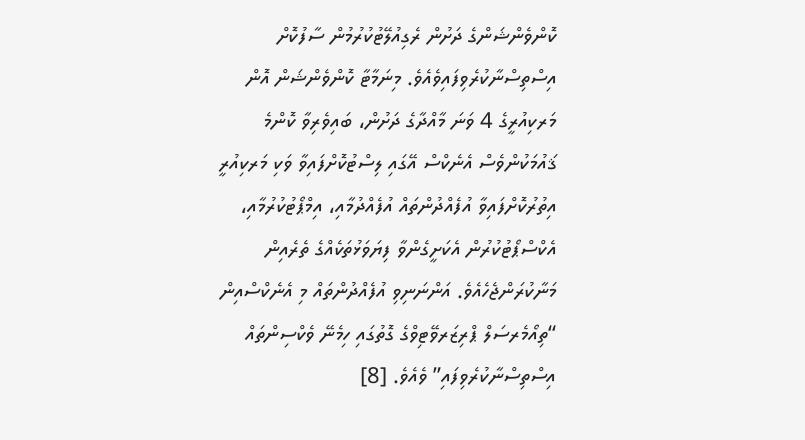ކޮންވެންޝަންގެ ދަށުން ރެގިއުލޭޓުކުރުމުން ސާފުކޮށް އިސްތިސްނާކުރެވިފައިވެއެވެ. މިނަމާޓާ ކޮންވެންޝަން އޮން މަރކިއުރީގެ 4 ވަނަ މާއްދާގެ ދަށުން، ބައިވެރިވާ ކޮންމެ ޤައުމަކުންވެސް އެނެކްސް އޭގައި ލިސްޓުކޮށްފައިވާ ވަކި މަރކިއުރީ އިތުރުކޮށްފައިވާ އުފެއްދުންތައް އުފެއްދުމާއި، އިމްޕޯޓުކުރުމާއި، އެކްސްޕޯޓުކުރުން އެކަށީގެންވާ ފިޔަވަޅުތަކެއްގެ ތެރެއިން މަނާކުރަންޖެހެއެވެ. އަންނަނިވި އުފެއްދުންތައް މި އެނެކްސްއިން “ތިއޯމެރސަލް ޕްރިޒަރވޭޓިވްގެ ގޮތުގައި ހިމެނޭ ވެކްސިންތައް އިސްތިސްނާކުރެވިފައި” ވެއެވެ. [8]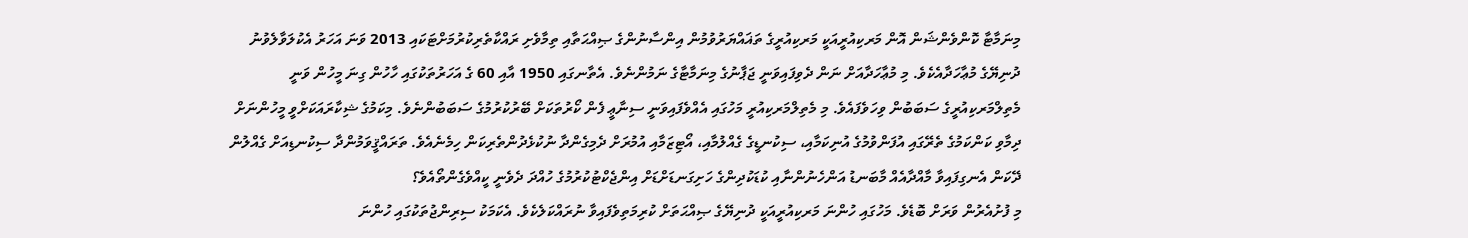މިނަމާޓާ ކޮންވެންޝަން އޮން މަރކިއުރީއަކީ މަރކިއުރީގެ ތަޣައްޔަރުވުމުން އިންސާނުންގެ ޞިއްޙަތާއި ތިމާވެށި ރައްކާތެރިކުރުމަށްޓަކައި 2013 ވަނަ އަހަރު އެކުލަވާލެވުނު ދުނިޔޭގެ މުޢާހަދާއެކެވެ. މި މުޢާހަދާއަށް ނަން ދެވިފައިވަނީ ޖަޕާނުގެ މިނަމާޓާގެ ނަމުންނެވެ. އެތާނގައި 1950 އާއި 60 ގެ އަހަރުތަކުގައި ހާހުން ގިނަ މީހުން ވަނީ މެތިލްމަރކިއުރީގެ ސަބަބުން ވިހަވެފައެވެ. މި މެތިލްމަރކިއުރީ މަހުގައި އެއްވެފައިވަނީ ސިނާޢީ ފެން ކޯރުތަކަށް ބޭރުކުރުމުގެ ސަބަބުންނެވެ. މިކަމުގެ ޝިކާރައަކަށްވީ މީހުންނަށް ދިމާވި ކަންކަމުގެ ތެރޭގައި އުފަންވުމުގެ އުނިކަމާއި، ސިކުނޑީގެ ގެއްލުމާއި، އޯޓިޒަމާއި އުމުރަށް ދެމިގެންދާ ނުކުޅެދުންތެރިކަން ހިމެނެއެވެ. ތަރައްޤީވަމުންދާ ސިކުނޑިއަށް ގެއްލުން ދޭކަން އެނގިފައިވާ މާއްދާއެއް މާބަނޑު އަންހެނުންނާއި ކުޑަކުދިންގެ ހަށިގަނޑަށްޑަށް އިންޖެކްޓުކުރުމުގެ ހުއްދަ ދެވެނީ ކީއްވެގެންތޯއެވެ؟
މި ފުށުއެރުން ވަރަށް ބޮޑެވެ. މަހުގައި ހުންނަ މަރކިއުރީއަކީ ދުނިޔޭގެ ޞިއްޙަތަށް ކުރިމަތިވެފައިވާ ނުރައްކަލެކެވެ. އެކަމަކު ސިރިންޖުތަކުގައި ހުންނަ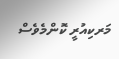މަރކިއުރީ ކޮންމެވެސް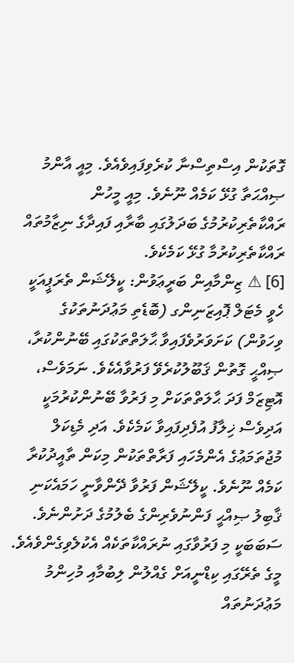ގޮތަކުން އިސްތިސްނާ ކުރެވިފައިވެއެވެ. މިއީ އާންމު ޞިއްޙަތާ ގުޅޭ ކަމެއް ނޫނެވެ. މިއީ މީހުން ރައްކާތެރިކުރުމުގެ ބަދަލުގައި ބާރާއި ފައިދާގެ ނިޒާމުތައް ރައްކާތެރިކުރުމާ ގުޅޭ ކަމެކެވެ.
[6] ⚠ ޒިންމާއިން ބަރީޢަވުން: ކީލޭޝަން ތެރަޕީއަކީ ހެވީ މެޓަލް ޕޮއިޒަނިންގ (ބޮޑެތި މަޢުދަނުތަކުގެ ވިހަވުން) ކަށަވަރުވެފައިވާ ޙާލަތްތަކުގައި ބޭނުންކުރާ، ޞިއްޙީ ގޮތުން ޤަބޫލުކުރެވޭ ފަރުވާއެކެވެ. ނަމަވެސް، އޮޓިޒަމް ފަދަ ޙާލަތްތަކަށް މި ފަރުވާ ބޭނުންކުރުމަކީ އަދިވެސް ޚިލާފު އުފެދިފައިވާ ކަމެކެވެ. އަދި މެޑިކަލް މުޖުތަމަޢުގެ އެންމެހައި ފަރާތްތަކުން މިކަން ތާއީދުކުރާ ކަމެއް ނޫނެވެ. ކީލޭޝަން ފަރުވާ ދޭންވާނީ ހަމައެކަނި ޤާބިލު ޞިއްޙީ ފަންނުވެރިންގެ ބެލުމުގެ ދަށުންނެވެ. ސަބަބަކީ މި ފަރުވާގައި ނުރައްކާތަކެއް އެކުލެވިގެންވެއެވެ. މީގެ ތެރޭގައި ކިޑްނީއަށް ގެއްލުން ލިބުމާއި މުހިންމު މަޢުދަނުތައް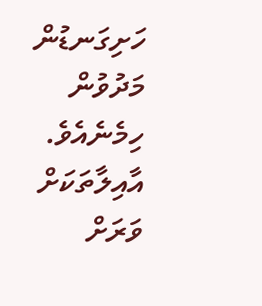ހަށިގަނޑުން މަދުވުން ހިމެނެއެވެ. އާއިލާތަކަށް ވަރަށް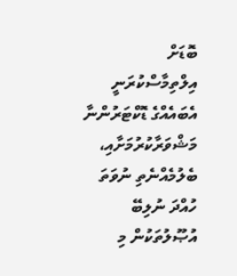ބޮޑަށް އިލްތިމާސްކުރަނީ އެބައެއްގެ ޑޮކްޓަރުންނާ މަޝްވަރާކުރުމަށާއި، ބެލުމެއްނެތި ނުވަތަ ހުއްދަ ނުލިބޭ އުޞޫލުތަކުން މި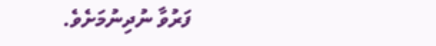ފަރުވާ ނުދިނުމަށެވެ.